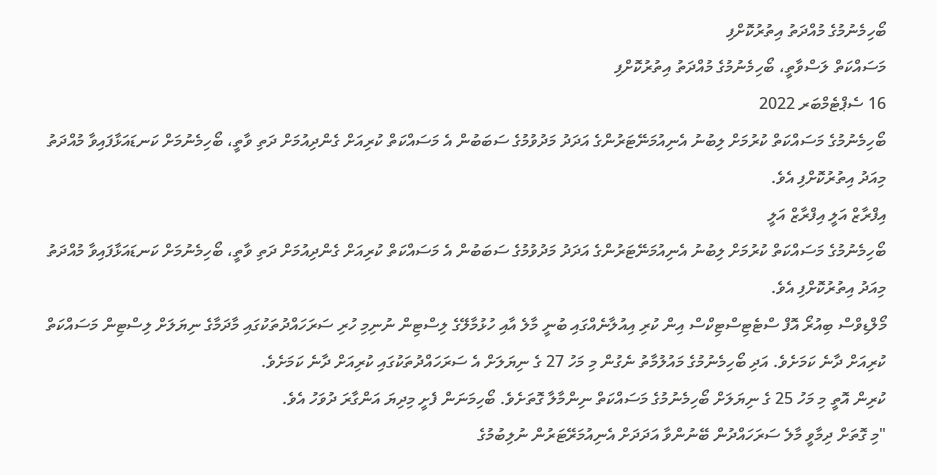ބޯހިމެނުމުގެ މުއްދަތު އިތުރުކޮށްފި
މަސައްކަތް ލަސްވާތީ، ބޯހިމެނުމުގެ މުއްދަތު އިތުރުކޮށްފި
16 ސެޕްޓެމްބަރ 2022
ބޯހިމެނުމުގެ މަސައްކަތް ކުރުމަށް ލިބުނު އެނިއުމަނޭޓަރުންގެ އަދަދު މަދުވުމުގެ ސަބަބުން އެ މަސައްކަތް ކުރިއަށް ގެންދިއުމަށް ދަތި ވާތީ، ބޯހިމެނުމަށް ކަނޑައަޅާފައިވާ މުއްދަތު މިއަދު އިތުރުކޮށްފި އެވެ.
އިފްރާޒް އަލީ އިފްރާޒް އަލީ
ބޯހިމެނުމުގެ މަސައްކަތް ކުރުމަށް ލިބުނު އެނިއުމަނޭޓަރުންގެ އަދަދު މަދުވުމުގެ ސަބަބުން އެ މަސައްކަތް ކުރިއަށް ގެންދިއުމަށް ދަތި ވާތީ، ބޯހިމެނުމަށް ކަނޑައަޅާފައިވާ މުއްދަތު މިއަދު އިތުރުކޮށްފި އެވެ.
މޯލްޑިވްސް ބިއުރޯ އޮފް ސްޓެޓިސްޓިކްސް އިން ކުރި އިއުލާނެއްގައި ބުނީ މާލެ އާއި ހުޅުމާލޭގެ ލިސްޓިން ނުނިމި ހުރި ސަރަހައްދުތަކުގައި މާދަމާގެ ނިޔަލަށް ލިސްޓިން މަސައްކަތް ކުރިއަށް ދާނެ ކަމަށެވެ. އަދި ބޯހިމެނުމުގެ މައުލުމާތު ނެގުން މި މަހު 27 ގެ ނިޔަލަށް އެ ސަރަހައްދުތަކުގައި ކުރިއަށް ދާނެ ކަމަށެވެ.
ކުރިން އޮތީ މި މަހު 25 ގެ ނިޔަލަށް ބޯހިމެނުމުގެ މަސައްކަތް ނިންމާލާ ގޮތަށެވެ. ބޯހިމަނަން ފެށީ މިދިޔަ އަންގާރަ ދުވަހު އެވެ.
"މި ގޮތަށް ދިމާވީ މާލެ ސަރަހައްދުން ބޭނުންވާ އަދަދަށް އެނިއުމަރޭޓަރުން ނުލިބުމުގެ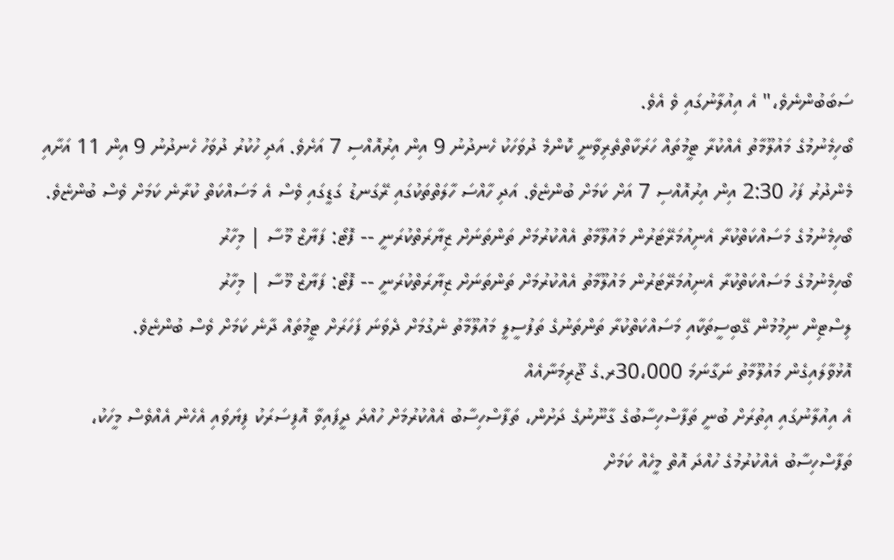ސަބަބުންނެވެ،" އެ އިއުލާނުގައި ވެ އެވެ.
ބޯހިމެނުމުގެ މައުލޫމާތު އެއްކުރާ ޓީމުތައް ހަރަކާތްތެރިވާނީ ކޮންމެ ދުވަހަކު ހެނދުނު 9 އިން އިރުއޮއްސި 7 އަށެވެ. އަދި ހުކުރު ދުވަހު ހެނދުނު 9 އިން 11 އަށާއި މެންދުރު ފަހު 2:30 އިން އިރުއޮއްސި 7 އަށް ކަމަށް ބުންޏެވެ. އަދި ހާއްސަ ހާލަތްތަކުގައި ރޭގަނޑު ގަޑީގައި ވެސް އެ މަސައްކަތް ކުރާނެ ކަމަށް ވެސް ބުންޏެވެ.
ބޯހިމެނުމުގެ މަސައްކަތްކުރާ އެނިއުމަރޭޓަރުން މައުލޫމާތު އެއްކުރުމަށް ތަންތަނަށް ޒިޔާރަތްކުރަނީ -- ފޮޓޯ: ފަޔާޒް މޫސާ | މިހާރު
ބޯހިމެނުމުގެ މަސައްކަތްކުރާ އެނިއުމަރޭޓަރުން މައުލޫމާތު އެއްކުރުމަށް ތަންތަނަށް ޒިޔާރަތްކުރަނީ -- ފޮޓޯ: ފަޔާޒް މޫސާ | މިހާރު
ލިސްޓިން ނިމުމުން ގޭބިސީތަކާއި މަސައްކަތްކުރާ ތަންތަނުގެ ތަފުސީލީ މައުލޫމާތު ނެގުމަށް ދެވަނަ ފަހަރަށް ޓީމުތައް ދާނެ ކަމަށް ވެސް ބުންޏެވެ.
އޮޅުވާލައިގެން މައުލޫމާތު ނަގާނަމަ 30،000ރ.ގެ ޖޫރިމަނާއެއް
އެ އިއުލާނުގައި އިތުރަށް ބުނީ ތަފާސްހިސާބުގެ ގާނޫނުގެ ދަށުން، ތަފާސްހިސާބު އެއްކުރުމަށް ހުއްދަ ދީފައިވާ އޮފިސަރަކު ފިޔަވައި އެހެން އެއްވެސް މީހަކު، ތަފާސްހިސާބު އެއްކުރުމުގެ ހުއްދަ އޮތް މީހެއް ކަމަށް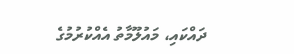ދައްކައި، މައުލޫމާތު އެއްކުރުމުގެ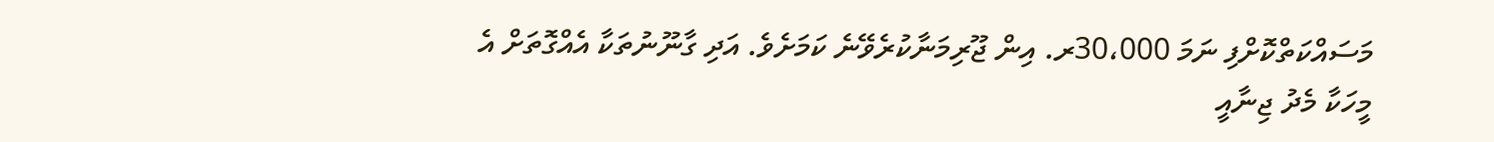މަސައްކަތްކޮށްފި ނަމަ 30،000ރ. އިން ޖޫރިމަނާކުރެވޭނެ ކަމަށެވެ. އަދި ގާނޫނުތަކާ އެއްގޮތަށް އެ މީހަކާ މެދު ޖިނާއީ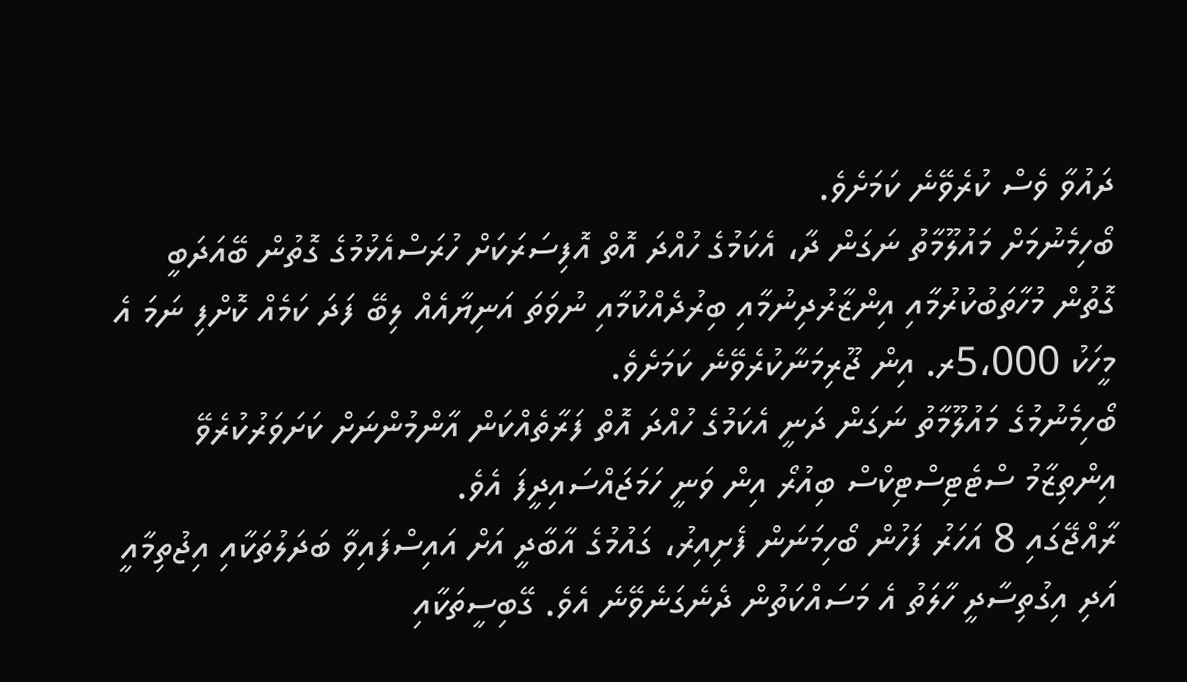ދައުވާ ވެސް ކުރެވޭނެ ކަމަށެވެ.
ބޯހިމެނުމަށް މައުލޫމާތު ނަގަން ދާ، އެކަމުގެ ހުއްދަ އޮތް އޮފިސަރަކަށް ހުރަސްއެޅުމުގެ ގޮތުން ބޭއަދަބީ ގޮތުން މުހާތަބުކުރުމާއި އިންޒާރުދިނުމާއި ބިރުދެއްކުމާއި ނުވަތަ އަނިޔާއެއް ލިބޭ ފަދަ ކަމެއް ކޮށްފި ނަމަ އެ މީހަކު 5،000ރ. އިން ޖޫރިމަނާކުރެވޭނެ ކަމަށެވެ.
ބޯހިމެނުމުގެ މައުލޫމާތު ނަގަން ދަނީ އެކަމުގެ ހުއްދަ އޮތް ފަރާތެއްކަން އާންމުންނަށް ކަށަވަރުކުރެވޭ އިންތިޒާމު ސްޓެޓިސްޓިކްސް ބިއުރޯ އިން ވަނީ ހަމަޖައްސައިދީފަ އެވެ.
ރާއްޖޭގައި 8 އަހަރު ފަހުން ބޯހިމަނަން ފެށިއިރު، ގައުމުގެ އާބާދީ އަށް އައިސްފައިވާ ބަދަލުތަކާއި އިޖުތިމާއީ އަދި އިގުތިސާދީ ހާލަތު އެ މަސައްކަތުން ދެނެގަނެވޭނެ އެވެ. ގޭބިސީތަކާއި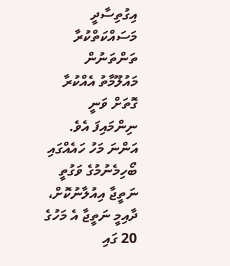އިގުތިސާދީ މަސައްކަތްކުރާ ތަންތަނުން މައުލޫމާތު އެއްކުރާ ގޮތަށް ވަނީ ނިންމައިފަ އެވެ.
އަންނަ މަހު ހައެއްގައި ބޯހިމެނުމުގެ ވަގުތީ ނަތީޖާ އިއުލާނުކޮށް، ދާއިމީ ނަތީޖާ އެ މަހުގެ 20 ގައި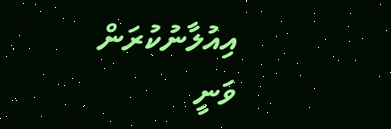އިއުލާނުކުރަން ވަނީ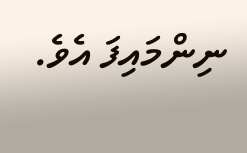ނިންމައިފަ އެވެ.